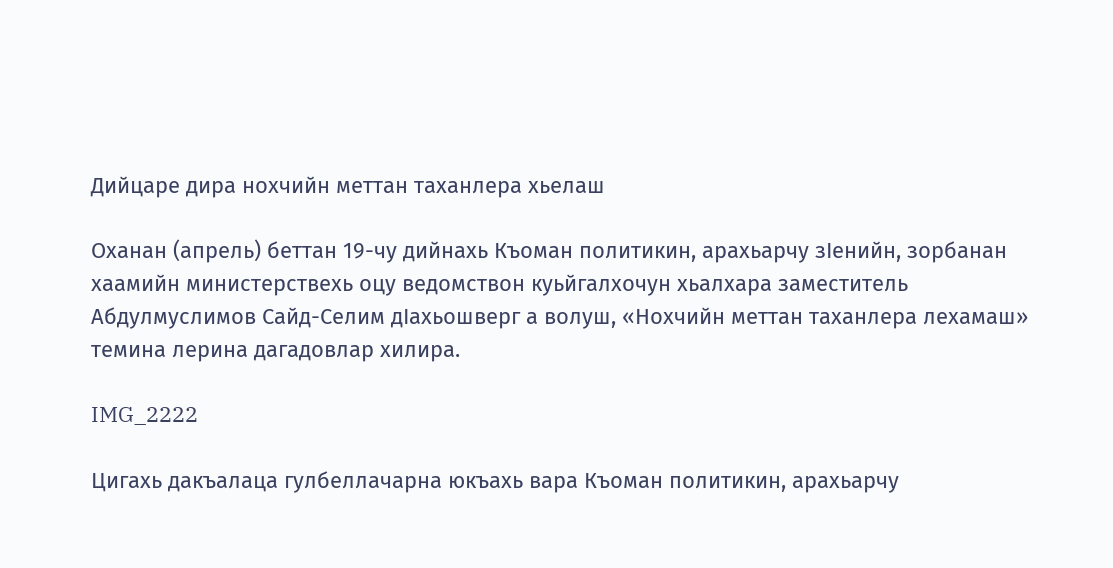Дийцаре дира нохчийн меттан таханлера хьелаш

Оханан (апрель) беттан 19-чу дийнахь Къоман политикин, арахьарчу зIенийн, зорбанан хаамийн министерствехь оцу ведомствон куьйгалхочун хьалхара заместитель Абдулмуслимов Сайд-Селим дIахьошверг а волуш, «Нохчийн меттан таханлера лехамаш» темина лерина дагадовлар хилира.

IMG_2222

Цигахь дакъалаца гулбеллачарна юкъахь вара Къоман политикин, арахьарчу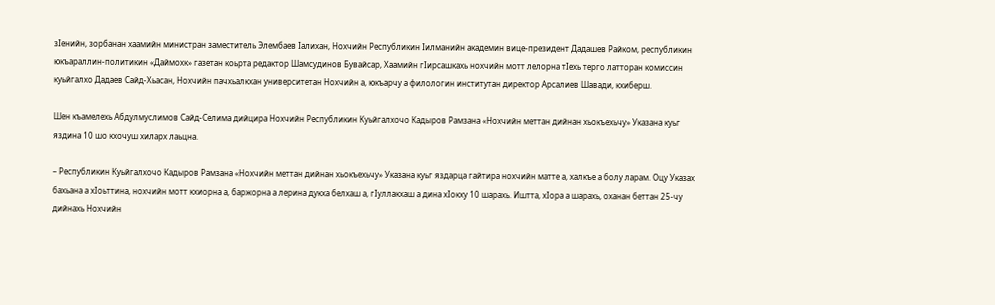зIенийн, зорбанан хаамийн министран заместитель Элембаев Iалихан, Нохчийн Республикин Iилманийн академин вице-президент Дадашев Райком, республикин юкъараллин-политикин «Даймохк» газетан коьрта редактор Шамсудинов Бувайсар, Хаамийн гIирсашкахь нохчийн мотт лелорна тIехь терго латторан комиссин куьйгалхо Дадаев Сайд-Хьасан, Нохчийн пачхьалкхан университетан Нохчийн а, юкъарчу а филологин институтан директор Арсалиев Шавади, кхиберш.

Шен къамелехь Абдулмуслимов Сайд-Селима дийцира Нохчийн Республикин Куьйгалхочо Кадыров Рамзана «Нохчийн меттан дийнан хьокъехьчу» Указана куьг яздина 10 шо кхочуш хиларх лаьцна.

– Республикин Куьйгалхочо Кадыров Рамзана «Нохчийн меттан дийнан хьокъехьчу» Указана куьг яздарца гайтира нохчийн матте а, халкъе а болу ларам. Оцу Указах бахьана а хIоьттина, нохчийн мотт кхиорна а, баржорна а лерина дукха белхаш а, гIуллакхаш а дина хIокху 10 шарахь. Иштта, хIора а шарахь, оханан беттан 25-чу дийнахь Нохчийн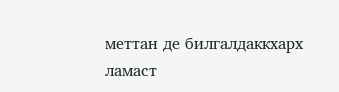меттан де билгалдаккхарх ламаст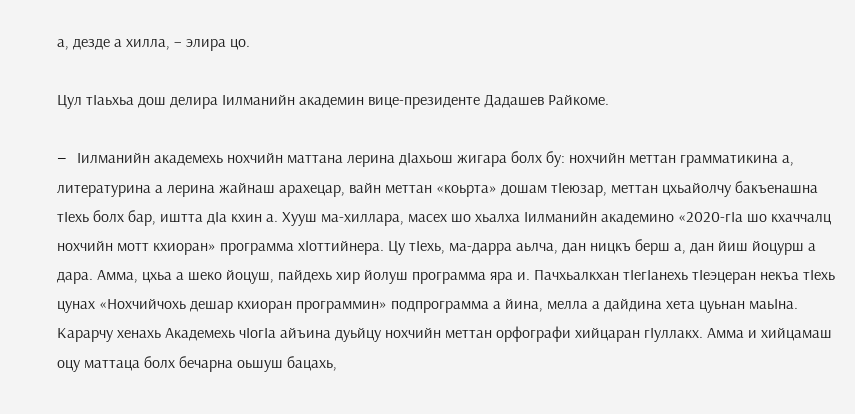а, дезде а хилла, – элира цо.

Цул тIаьхьа дош делира Iилманийн академин вице-президенте Дадашев Райкоме.

– Iилманийн академехь нохчийн маттана лерина дIахьош жигара болх бу: нохчийн меттан грамматикина а, литературина а лерина жайнаш арахецар, вайн меттан «коьрта» дошам тIеюзар, меттан цхьайолчу бакъенашна тIехь болх бар, иштта дIа кхин а. Хууш ма-хиллара, масех шо хьалха Iилманийн академино «2020-гIа шо кхаччалц нохчийн мотт кхиоран» программа хIоттийнера. Цу тIехь, ма-дарра аьлча, дан ницкъ берш а, дан йиш йоцурш а дара. Амма, цхьа а шеко йоцуш, пайдехь хир йолуш программа яра и. Пачхьалкхан тIегIанехь тIеэцеран некъа тIехь цунах «Нохчийчохь дешар кхиоран программин» подпрограмма а йина, мелла а дайдина хета цуьнан маьIна. Карарчу хенахь Академехь чIогIа айъина дуьйцу нохчийн меттан орфографи хийцаран гIуллакх. Амма и хийцамаш оцу маттаца болх бечарна оьшуш бацахь,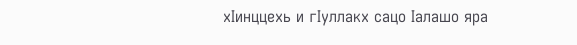хIинццехь и гIуллакх сацо Iалашо яра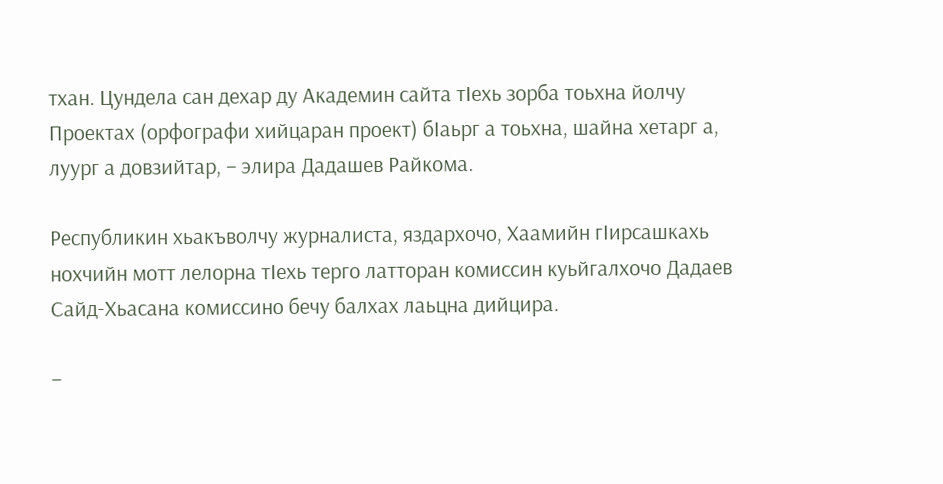тхан. Цундела сан дехар ду Академин сайта тIехь зорба тоьхна йолчу Проектах (орфографи хийцаран проект) бIаьрг а тоьхна, шайна хетарг а, луург а довзийтар, – элира Дадашев Райкома.

Республикин хьакъволчу журналиста, яздархочо, Хаамийн гIирсашкахь нохчийн мотт лелорна тIехь терго латторан комиссин куьйгалхочо Дадаев Сайд-Хьасана комиссино бечу балхах лаьцна дийцира.

–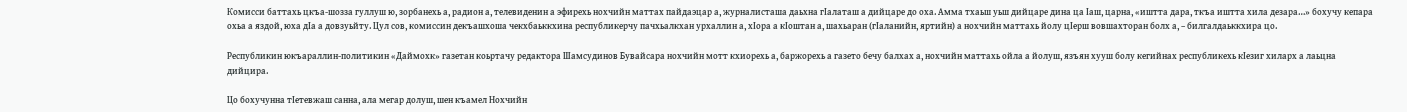Комисси баттахь цкъа-шозза гуллуш ю, зорбанехь а, радион а, телевиденин а эфирехь нохчийн маттах пайдаэцар а, журналисташа даьхна гIалаташ а дийцаре до оха. Амма тхаьш уьш дийцаре дина ца Iаш, царна, «иштта дара, ткъа иштта хила дезара…» бохучу кепара охьа а яздой, юха дIа а довзуьйту. Цул сов, комиссин декъашхоша чекхбаьккхина республикерчу пачхьалкхан урхаллин а, хIора а кIоштан а, шахьаран (гIаланийн, яртийн) а нохчийн маттахь йолу цIерш вовшахторан болх а, – билгалдаьккхира цо.

Республикин юкъараллин-политикин «Даймохк» газетан коьртачу редактора Шамсудинов Бувайсара нохчийн мотт кхиорехь а, баржорехь а газето бечу балхах а, нохчийн маттахь ойла а йолуш, язъян хууш болу кегийнах республикехь кIезиг хиларх а лаьцна дийцира.

Цо бохучунна тIетевжаш санна, ала мегар долуш, шен къамел Нохчийн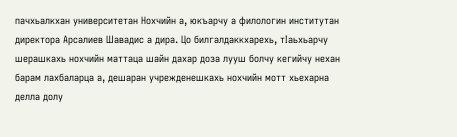пачхьалкхан университетан Нохчийн а, юкъарчу а филологин институтан директора Арсалиев Шавадис а дира. Цо билгалдаккхарехь, тIаьхьарчу шерашкахь нохчийн маттаца шайн дахар доза лууш болчу кегийчу нехан барам лахбаларца а, дешаран учрежденешкахь нохчийн мотт хьехарна делла долу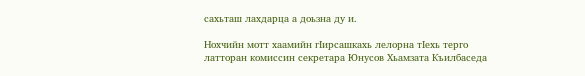сахьташ лахдарца а доьзна ду и.

Нохчийн мотт хаамийн гIирсашкахь лелорна тIехь терго латторан комиссин секретара Юнусов Хьамзата Къилбаседа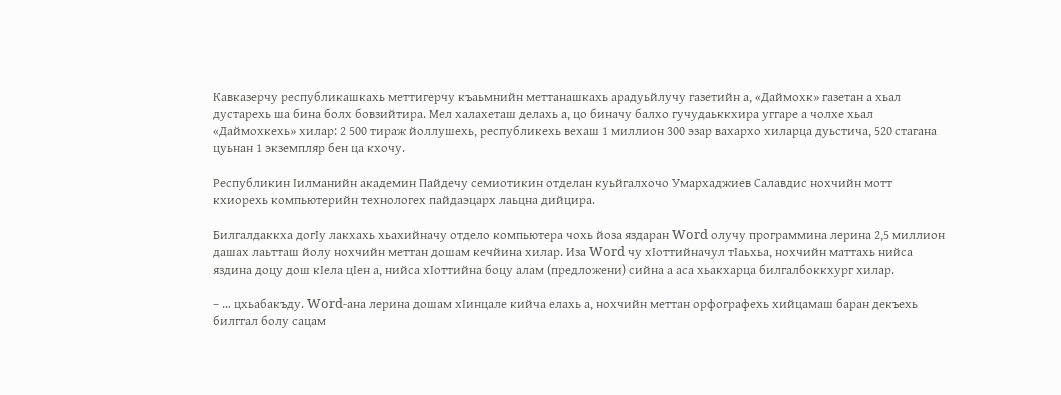Кавказерчу республикашкахь меттигерчу къаьмнийн меттанашкахь арадуьйлучу газетийн а, «Даймохк» газетан а хьал дустарехь ша бина болх бовзийтира. Мел халахеташ делахь а, цо биначу балхо гучудаьккхира уггаре а чолхе хьал «Даймохкехь» хилар: 2 500 тираж йоллушехь, республикехь вехаш 1 миллион 300 эзар вахархо хиларца дуьстича, 520 стагана цуьнан 1 экземпляр бен ца кхочу.

Республикин Iилманийн академин Пайдечу семиотикин отделан куьйгалхочо Умархаджиев Салавдис нохчийн мотт кхиорехь компьютерийн технологех пайдаэцарх лаьцна дийцира.

Билгалдаккха догIу лакхахь хьахийначу отдело компьютера чохь йоза яздаран Word олучу программина лерина 2,5 миллион дашах лаьтташ йолу нохчийн меттан дошам кечйина хилар. Иза Word чу хIоттийначул тIаьхьа, нохчийн маттахь нийса яздина доцу дош кIела цIен а, нийса хIоттийна боцу алам (предложени) сийна а аса хьакхарца билгалбоккхург хилар.

– … цхьабакъду. Word-ана лерина дошам хIинцале кийча елахь а, нохчийн меттан орфографехь хийцамаш баран декъехь билггал болу сацам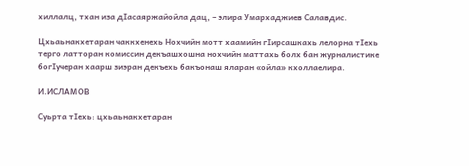хиллалц, тхан иза дIасаяржайойла дац, – элира Умархаджиев Салавдис.

Цхьаьнакхетаран чаккхенехь Нохчийн мотт хаамийн гIирсашкахь лелорна тIехь терго латторан комиссин декъашхошна нохчийн маттахь болх бан журналистике богIучеран хаарш зиэран декъехь бакъонаш яларан «ойла» кхоллаелира.

И.ИСЛАМОВ

Суьрта тIехь: цхьаьнакхетаран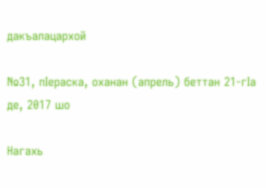дакъалацархой

№31, пIераска, оханан (апрель) беттан 21-гIа де, 2017 шо

Нагахь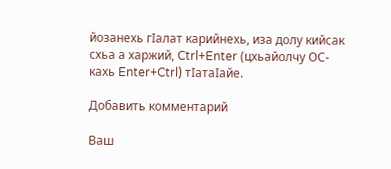йозанехь гIалат карийнехь, иза долу кийсак схьа а харжий, Ctrl+Enter (цхьайолчу ОС-кахь Enter+Ctrl) тIатаIайе.

Добавить комментарий

Ваш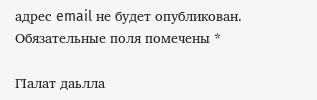адрес email не будет опубликован. Обязательные поля помечены *

ГIалат даьлла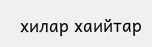хилар хаийтар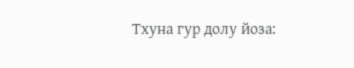Тхуна гур долу йоза: